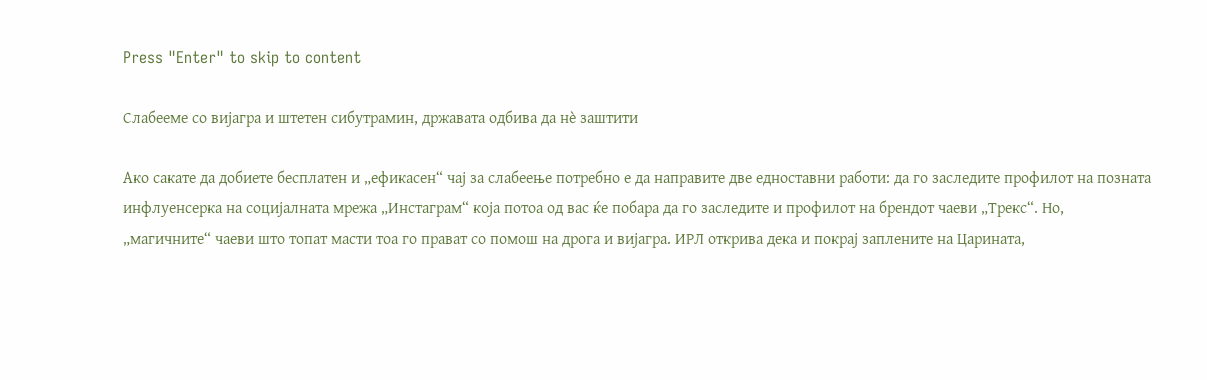Press "Enter" to skip to content

Слабееме со вијагра и штетен сибутрамин, државата одбива да нè заштити

Ако сакате да добиете бесплатен и „ефикасен“ чај за слабеење потребно е да направите две едноставни работи: да го заследите профилот на позната инфлуенсерка на социјалната мрежа „Инстаграм“ која потоа од вас ќе побара да го заследите и профилот на брендот чаеви „Трекс“. Но, „магичните“ чаеви што топат масти тоа го прават со помош на дрога и вијагра. ИРЛ открива дека и покрај заплените на Царината,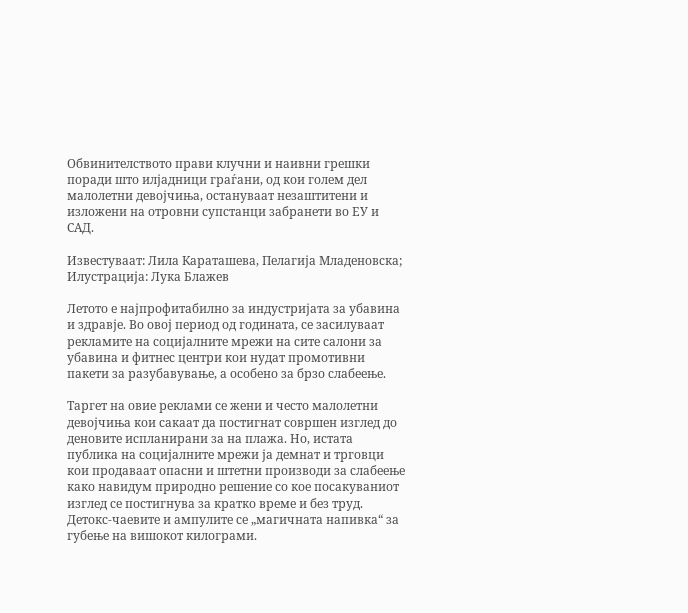Обвинителството прави клучни и наивни грешки поради што илјадници граѓани, од кои голем дел малолетни девојчиња, остануваат незаштитени и изложени на отровни супстанци забранети во ЕУ и САД.

Известуваат: Лила Караташева, Пелагија Младеновска; Илустрација: Лука Блажев

Летото е најпрофитабилно за индустријата за убавина и здравје. Во овој период од годината, се засилуваат рекламите на социјалните мрежи на сите салони за убавина и фитнес центри кои нудат промотивни пакети за разубавување, а особено за брзо слабеење.

Таргет на овие реклами се жени и често малолетни девојчиња кои сакаат да постигнат совршен изглед до деновите испланирани за на плажа. Но, истата публика на социјалните мрежи ја демнат и трговци кои продаваат опасни и штетни производи за слабеење како навидум природно решение со кое посакуваниот изглед се постигнува за кратко време и без труд. Детокс-чаевите и ампулите се „магичната напивка“ за губење на вишокот килограми.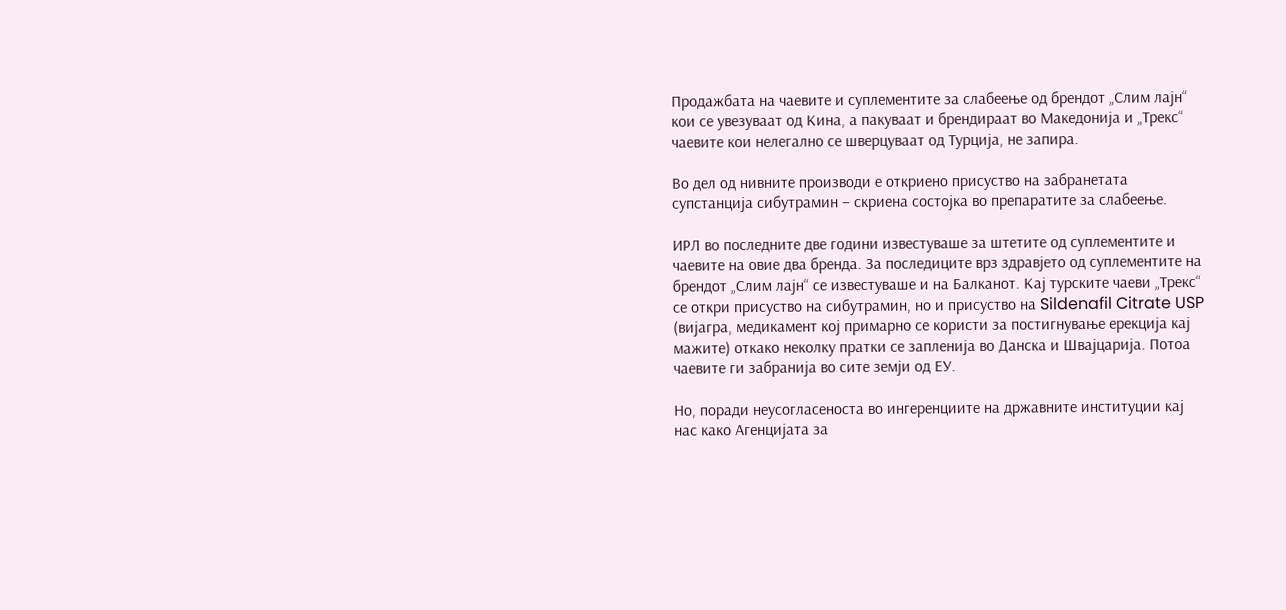Продажбата на чаевите и суплементите за слабеење од брендот „Слим лајн“ кои се увезуваат од Кина, а пакуваат и брендираат во Македонија и „Трекс“ чаевите кои нелегално се шверцуваат од Турција, не запира.

Во дел од нивните производи е откриено присуство на забранетата супстанција сибутрамин – скриена состојка во препаратите за слабеење.

ИРЛ во последните две години известуваше за штетите од суплементите и чаевите на овие два бренда. За последиците врз здравјето од суплементите на брендот „Слим лајн“ се известуваше и на Балканот. Кај турските чаеви „Трекс“ се откри присуство на сибутрамин, но и присуство на Sildenafil Citrate USP (вијагра, медикамент кој примарно се користи за постигнување ерекција кај мажите) откако неколку пратки се запленија во Данска и Швајцарија. Потоа чаевите ги забранија во сите земји од ЕУ.

Но, поради неусогласеноста во ингеренциите на државните институции кај нас како Агенцијата за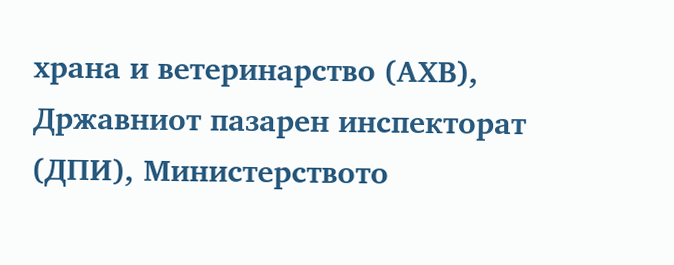храна и ветеринарство (АХВ), Државниот пазарен инспекторат (ДПИ), Министерството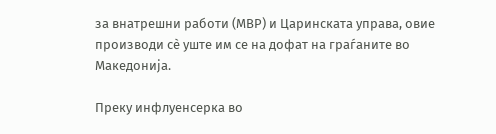за внатрешни работи (МВР) и Царинската управа, овие производи сè уште им се на дофат на граѓаните во Македонија.

Преку инфлуенсерка во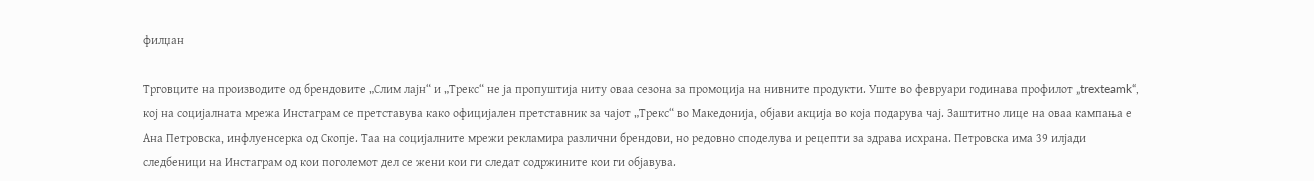филџан

Трговците на производите од брендовите „Слим лајн“ и „Трекс“ не ја пропуштија ниту оваа сезона за промоција на нивните продукти. Уште во февруари годинава профилот „trexteamk“, кој на социјалната мрежа Инстаграм се претставува како официјален претставник за чајот „Трекс“ во Македонија, објави акција во која подарува чај. Заштитно лице на оваа кампања е Ана Петровска, инфлуенсерка од Скопје. Таа на социјалните мрежи рекламира различни брендови, но редовно споделува и рецепти за здрава исхрана. Петровска има 39 илјади следбеници на Инстаграм од кои поголемот дел се жени кои ги следат содржините кои ги објавува.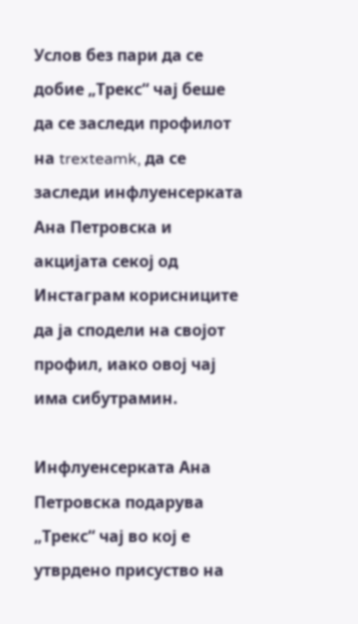Услов без пари да се добие „Трекс“ чај беше да се заследи профилот на trexteamk, да се заследи инфлуенсерката Ана Петровска и акцијата секој од Инстаграм корисниците да ја сподели на својот профил, иако овој чај има сибутрамин.

Инфлуенсерката Ана Петровска подарува „Трекс“ чај во кој е утврдено присуство на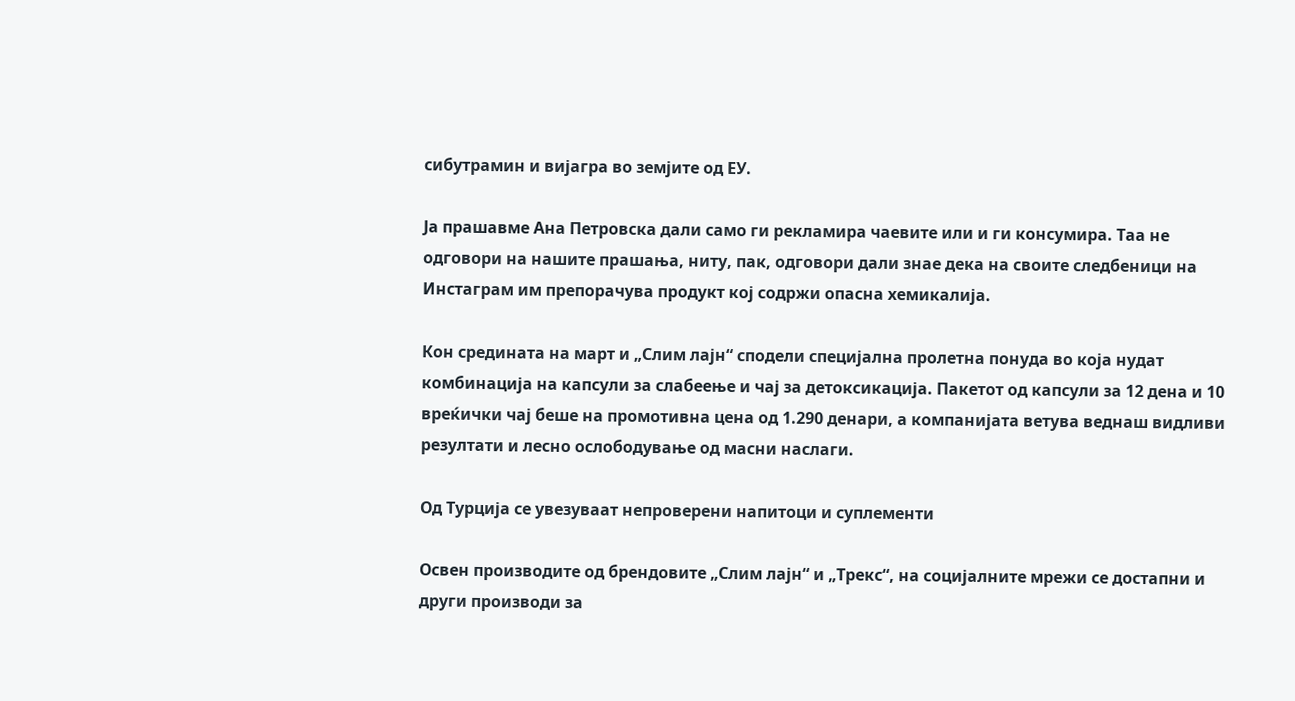сибутрамин и вијагра во земјите од ЕУ.

Ја прашавме Ана Петровска дали само ги рекламира чаевите или и ги консумира. Таа не одговори на нашите прашања, ниту, пак, одговори дали знае дека на своите следбеници на Инстаграм им препорачува продукт кој содржи опасна хемикалија.

Кон средината на март и „Слим лајн“ сподели специјална пролетна понуда во која нудат комбинација на капсули за слабеење и чај за детоксикација. Пакетот од капсули за 12 дена и 10 вреќички чај беше на промотивна цена од 1.290 денари, а компанијата ветува веднаш видливи резултати и лесно ослободување од масни наслаги.

Од Турција се увезуваат непроверени напитоци и суплементи

Освен производите од брендовите „Слим лајн“ и „Трекс“, на социјалните мрежи се достапни и други производи за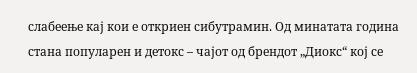слабеење кај кои е откриен сибутрамин. Од минатата година стана популарен и детокс – чајот од брендот „Диокс“ кој се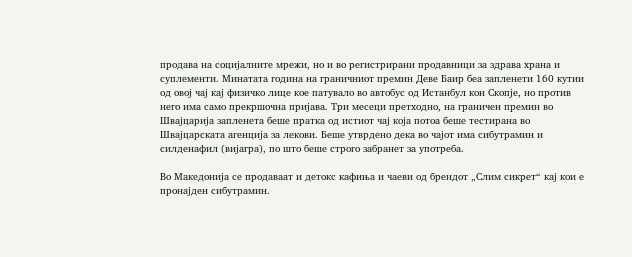продава на социјалните мрежи, но и во регистрирани продавници за здрава храна и суплементи. Минатата година на граничниот премин Деве Баир беа запленети 160 кутии од овој чај кај физичко лице кое патувало во автобус од Истанбул кон Скопје, но против него има само прекршочна пријава. Три месеци претходно, на граничен премин во Швајцарија запленета беше пратка од истиот чај која потоа беше тестирана во Швајцарската агенција за лекови. Беше утврдено дека во чајот има сибутрамин и силденафил (вијагра), по што беше строго забранет за употреба.

Во Македонија се продаваат и детокс кафиња и чаеви од брендот „Слим сикрет“ кај кои е пронајден сибутрамин.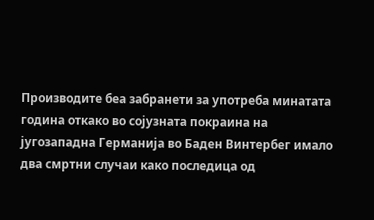Производите беа забранети за употреба минатата година откако во сојузната покраина на југозападна Германија во Баден Винтербег имало два смртни случаи како последица од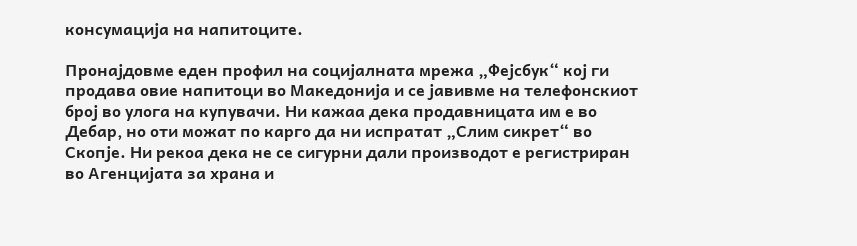консумација на напитоците.

Пронајдовме еден профил на социјалната мрежа „Фејсбук“ кој ги продава овие напитоци во Македонија и се јавивме на телефонскиот број во улога на купувачи. Ни кажаа дека продавницата им е во Дебар, но оти можат по карго да ни испратат „Слим сикрет“ во Скопје. Ни рекоа дека не се сигурни дали производот е регистриран во Агенцијата за храна и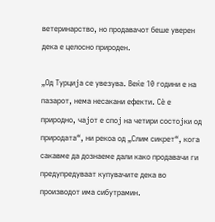ветеринарство, но продавачот беше уверен дека е целосно природен.

„Од Турција се увезува. Веќе 10 години е на пазарот, нема несакани ефекти. Сè е природно, чајот е спој на четири состојки од природата“, ни рекоа од „Слим сикрет“, кога сакавме да дознаеме дали како продавачи ги предупредуваат купувачите дека во производот има сибутрамин.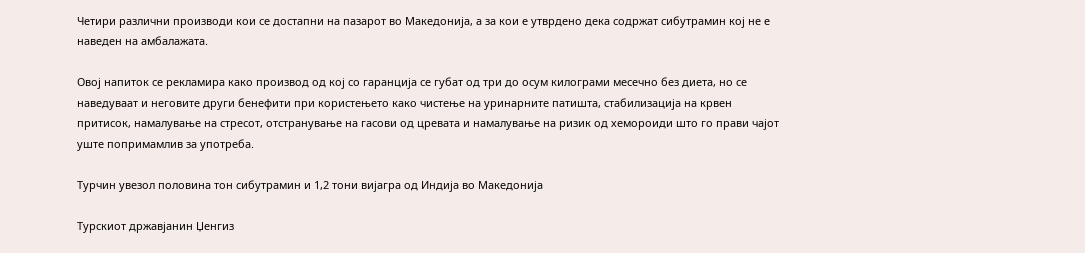Четири различни производи кои се достапни на пазарот во Македонија, а за кои е утврдено дека содржат сибутрамин кој не е наведен на амбалажата.

Овој напиток се рекламира како производ од кој со гаранција се губат од три до осум килограми месечно без диета, но се наведуваат и неговите други бенефити при користењето како чистење на уринарните патишта, стабилизација на крвен притисок, намалување на стресот, отстранување на гасови од цревата и намалување на ризик од хемороиди што го прави чајот уште попримамлив за употреба.

Турчин увезол половина тон сибутрамин и 1,2 тони вијагра од Индија во Македонија

Турскиот државјанин Џенгиз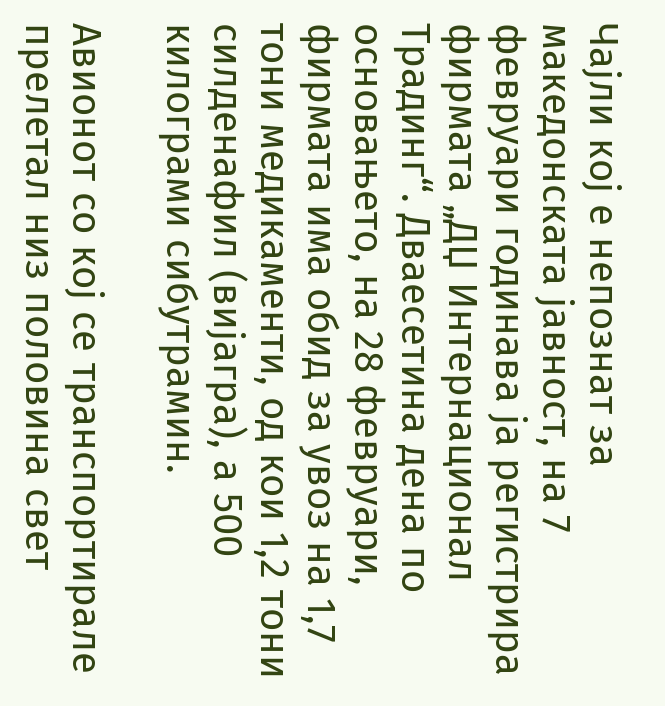Чајли кој е непознат за македонската јавност, на 7 февруари годинава ја регистрира фирмата „ДЏ Интернационал Традинг“. Дваесетина дена по основањето, на 28 февруари, фирмата има обид за увоз на 1,7 тони медикаменти, од кои 1,2 тони силденафил (вијагра), а 500 килограми сибутрамин.

Авионот со кој се транспортирале прелетал низ половина свет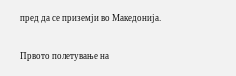пред да се приземји во Македонија.

Првото полетување на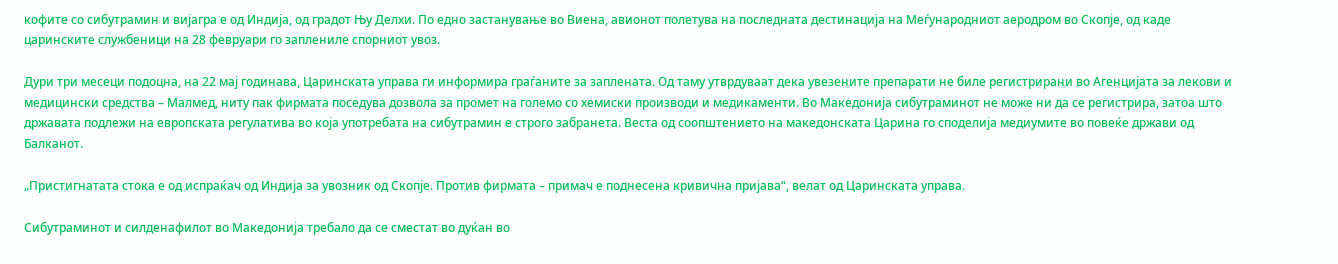кофите со сибутрамин и вијагра е од Индија, од градот Њу Делхи. По едно застанување во Виена, авионот полетува на последната дестинација на Меѓународниот аеродром во Скопје, од каде царинските службеници на 28 февруари го заплениле спорниот увоз.

Дури три месеци подоцна, на 22 мај годинава, Царинската управа ги информира граѓаните за заплената. Од таму утврдуваат дека увезените препарати не биле регистрирани во Агенцијата за лекови и медицински средства – Малмед, ниту пак фирмата поседува дозвола за промет на големо со хемиски производи и медикаменти. Во Македонија сибутраминот не може ни да се регистрира, затоа што државата подлежи на европската регулатива во која употребата на сибутрамин е строго забранета. Веста од соопштението на македонската Царина го споделија медиумите во повеќе држави од Балканот.

„Пристигнатата стока е од испраќач од Индија за увозник од Скопје. Против фирмата – примач е поднесена кривична пријава“, велат од Царинската управа.

Сибутраминот и силденафилот во Македонија требало да се сместат во дуќан во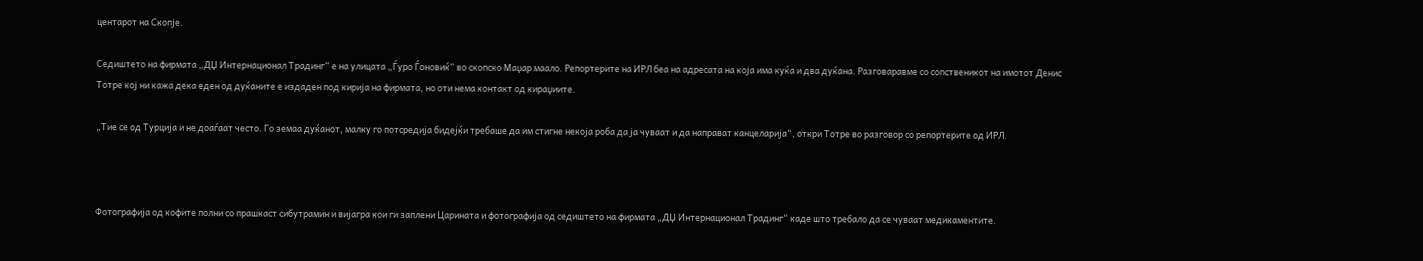центарот на Скопје.

Седиштето на фирмата „ДЏ Интернационал Традинг“ е на улицата „Ѓуро Ѓоновиќ“ во скопско Маџар маало. Репортерите на ИРЛ беа на адресата на која има куќа и два дуќана. Разговаравме со сопственикот на имотот Денис Тотре кој ни кажа дека еден од дуќаните е издаден под кирија на фирмата, но оти нема контакт од кираџиите.

„Тие се од Турција и не доаѓаат често. Го земаа дуќанот, малку го потсредија бидејќи требаше да им стигне некоја роба да ја чуваат и да направат канцеларија“, откри Тотре во разговор со репортерите од ИРЛ.



Фотографија од кофите полни со прашкаст сибутрамин и вијагра кои ги заплени Царината и фотографија од седиштето на фирмата „ДЏ Интернационал Традинг“ каде што требало да се чуваат медикаментите.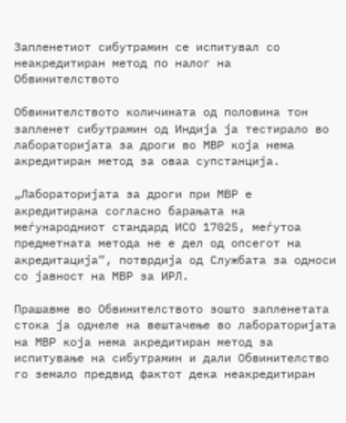Запленетиот сибутрамин се испитувал со неакредитиран метод по налог на Обвинителството

Обвинителството количината од половина тон запленет сибутрамин од Индија ја тестирало во лабораторијата за дроги во МВР која нема акредитиран метод за оваа супстанција.

„Лабораторијата за дроги при МВР е акредитирана согласно барањата на меѓународниот стандард ИСО 17025, меѓутоа предметната метода не е дел од опсегот на акредитација“, потврдија од Службата за односи со јавност на МВР за ИРЛ.

Прашавме во Обвинителството зошто запленетата стока ја однеле на вештачење во лабораторијата на МВР која нема акредитиран метод за испитување на сибутрамин и дали Обвинителство го земало предвид фактот дека неакредитиран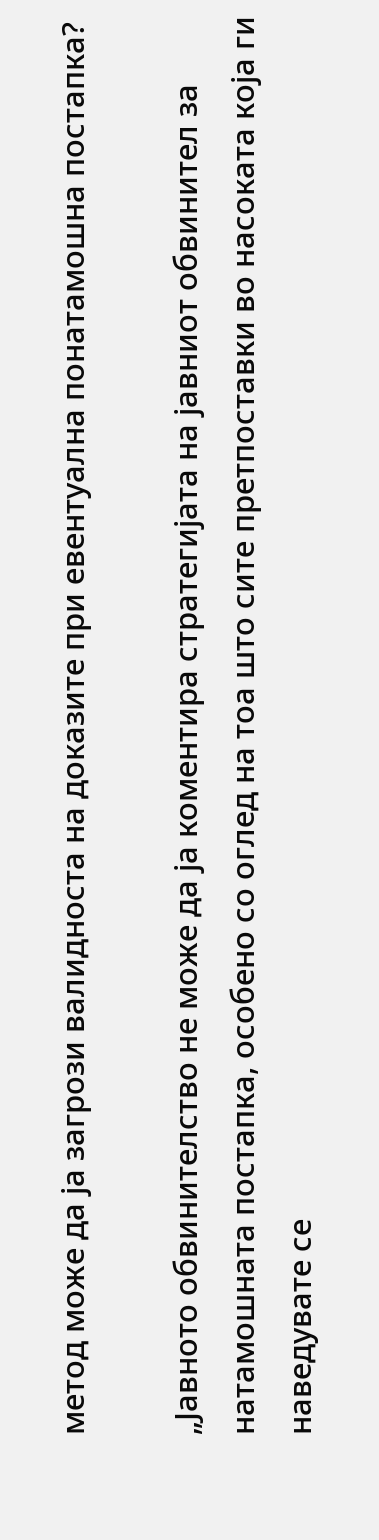метод може да ја загрози валидноста на доказите при евентуална понатамошна постапка?

„Јавното обвинителство не може да ја коментира стратегијата на јавниот обвинител за натамошната постапка, особено со оглед на тоа што сите претпоставки во насоката која ги наведувате се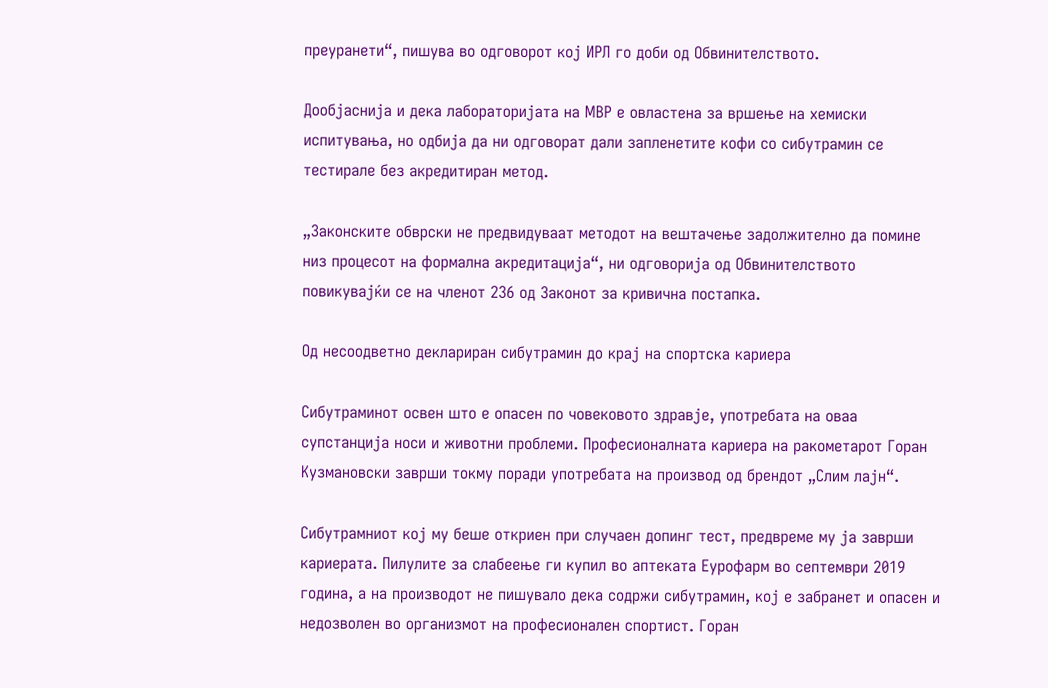преуранети“, пишува во одговорот кој ИРЛ го доби од Обвинителството.

Дообјаснија и дека лабораторијата на МВР е овластена за вршење на хемиски испитувања, но одбија да ни одговорат дали запленетите кофи со сибутрамин се тестирале без акредитиран метод.

„Законските обврски не предвидуваат методот на вештачење задолжително да помине низ процесот на формална акредитација“, ни одговорија од Обвинителството повикувајќи се на членот 236 од Законот за кривична постапка.

Од несоодветно деклариран сибутрамин до крај на спортска кариера

Сибутраминот освен што е опасен по човековото здравје, употребата на оваа супстанција носи и животни проблеми. Професионалната кариера на ракометарот Горан Кузмановски заврши токму поради употребата на производ од брендот „Слим лајн“.

Сибутрамниот кој му беше откриен при случаен допинг тест, предвреме му ја заврши кариерата. Пилулите за слабеење ги купил во аптеката Еурофарм во септември 2019 година, а на производот не пишувало дека содржи сибутрамин, кој е забранет и опасен и недозволен во организмот на професионален спортист. Горан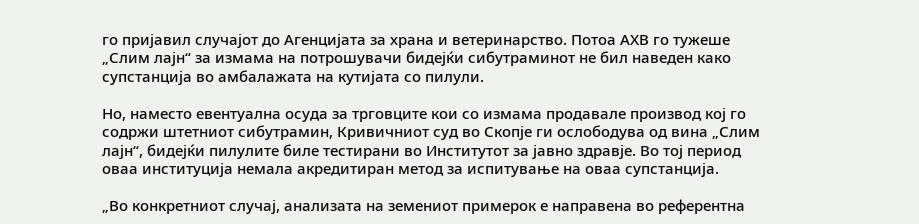го пријавил случајот до Агенцијата за храна и ветеринарство. Потоа АХВ го тужеше „Слим лајн“ за измама на потрошувачи бидејќи сибутраминот не бил наведен како супстанција во амбалажата на кутијата со пилули.

Но, наместо евентуална осуда за трговците кои со измама продавале производ кој го содржи штетниот сибутрамин, Кривичниот суд во Скопје ги ослободува од вина „Слим лајн“, бидејќи пилулите биле тестирани во Институтот за јавно здравје. Во тој период оваа институција немала акредитиран метод за испитување на оваа супстанција.

„Во конкретниот случај, анализата на земениот примерок е направена во референтна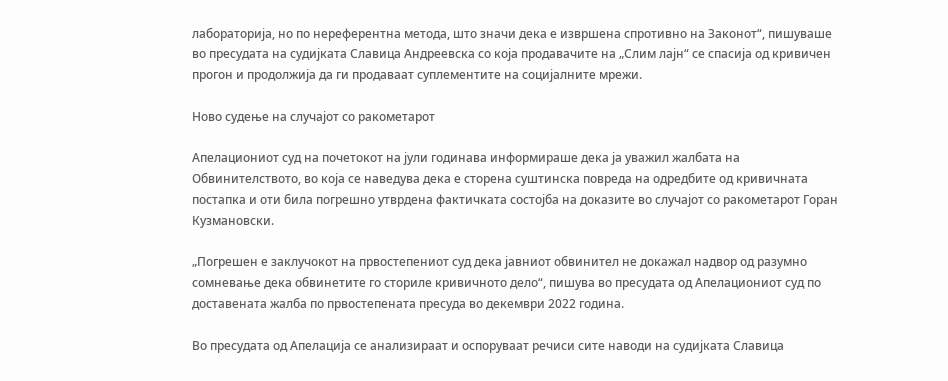лабораторија, но по нереферентна метода, што значи дека е извршена спротивно на Законот“, пишуваше во пресудата на судијката Славица Андреевска со која продавачите на „Слим лајн“ се спасија од кривичен прогон и продолжија да ги продаваат суплементите на социјалните мрежи.

Ново судење на случајот со ракометарот

Апелациониот суд на почетокот на јули годинава информираше дека ја уважил жалбата на Обвинителството, во која се наведува дека е сторена суштинска повреда на одредбите од кривичната постапка и оти била погрешно утврдена фактичката состојба на доказите во случајот со ракометарот Горан Кузмановски.

„Погрешен е заклучокот на првостепениот суд дека јавниот обвинител не докажал надвор од разумно сомневање дека обвинетите го сториле кривичното дело“, пишува во пресудата од Апелациониот суд по доставената жалба по првостепената пресуда во декември 2022 година.

Во пресудата од Апелација се анализираат и оспоруваат речиси сите наводи на судијката Славица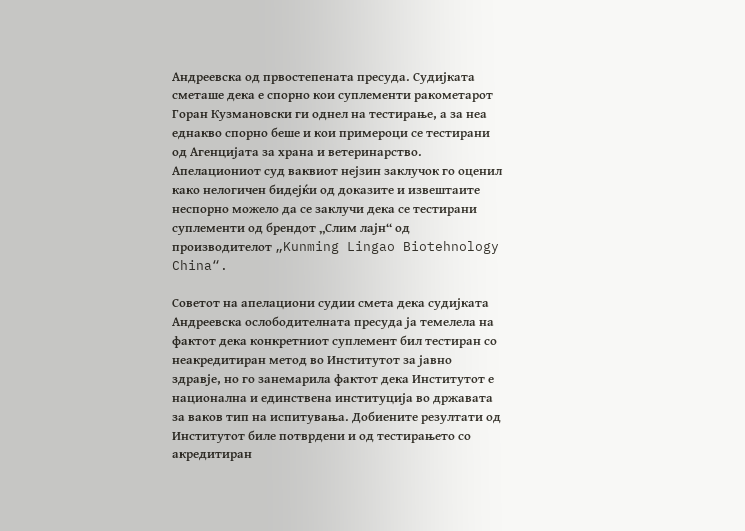Андреевска од првостепената пресуда. Судијката сметаше дека е спорно кои суплементи ракометарот Горан Кузмановски ги однел на тестирање, а за неа еднакво спорно беше и кои примероци се тестирани од Агенцијата за храна и ветеринарство. Апелациониот суд ваквиот нејзин заклучок го оценил како нелогичен бидејќи од доказите и извештаите неспорно можело да се заклучи дека се тестирани суплементи од брендот „Слим лајн“ од производителот „Kunming Lingao Biotehnology China“.

Советот на апелациони судии смета дека судијката Андреевска ослободителната пресуда ја темелела на фактот дека конкретниот суплемент бил тестиран со неакредитиран метод во Институтот за јавно здравје, но го занемарила фактот дека Институтот е национална и единствена институција во државата за ваков тип на испитувања. Добиените резултати од Институтот биле потврдени и од тестирањето со акредитиран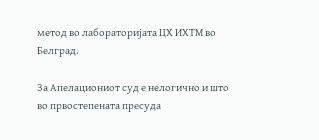метод во лабораторијата ЦХ ИХТМ во Белград.

За Апелациониот суд е нелогично и што во првостепената пресуда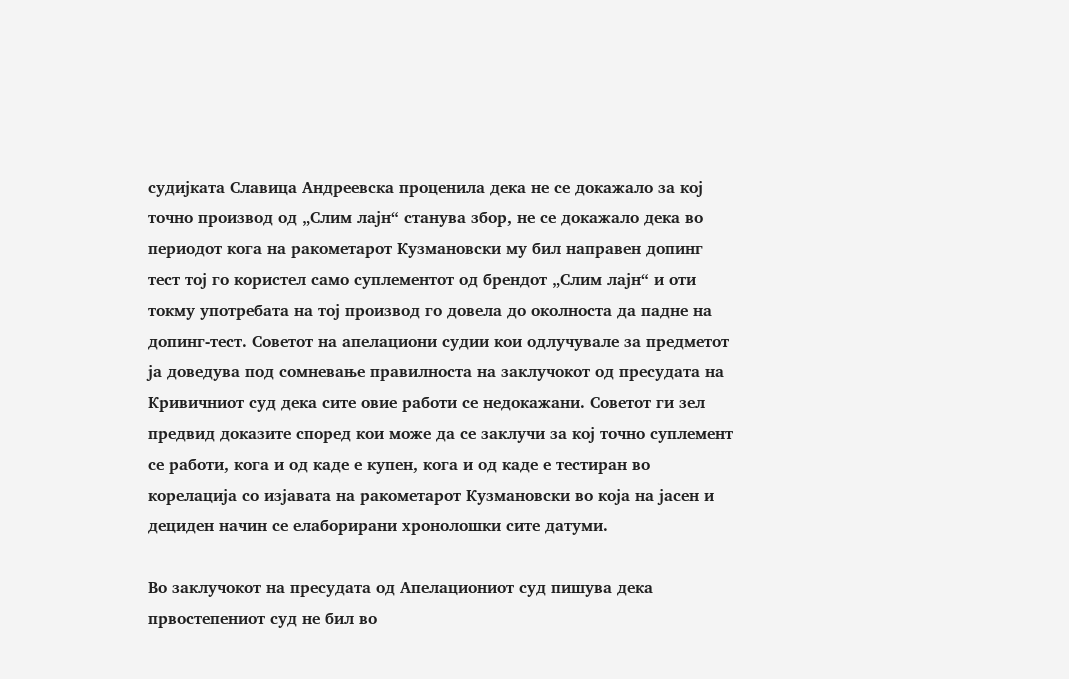судијката Славица Андреевска проценила дека не се докажало за кој точно производ од „Слим лајн“ станува збор, не се докажало дека во периодот кога на ракометарот Кузмановски му бил направен допинг тест тој го користел само суплементот од брендот „Слим лајн“ и оти токму употребата на тој производ го довела до околноста да падне на допинг-тест. Советот на апелациони судии кои одлучувале за предметот ја доведува под сомневање правилноста на заклучокот од пресудата на Кривичниот суд дека сите овие работи се недокажани. Советот ги зел предвид доказите според кои може да се заклучи за кој точно суплемент се работи, кога и од каде е купен, кога и од каде е тестиран во корелација со изјавата на ракометарот Кузмановски во која на јасен и дециден начин се елаборирани хронолошки сите датуми.

Во заклучокот на пресудата од Апелациониот суд пишува дека првостепениот суд не бил во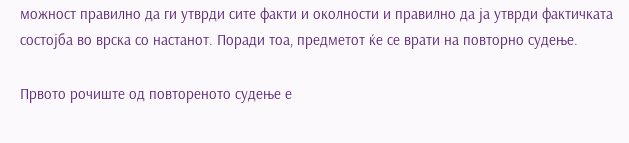можност правилно да ги утврди сите факти и околности и правилно да ја утврди фактичката состојба во врска со настанот. Поради тоа, предметот ќе се врати на повторно судење.

Првото рочиште од повтореното судење е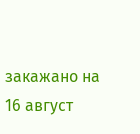закажано на 16 август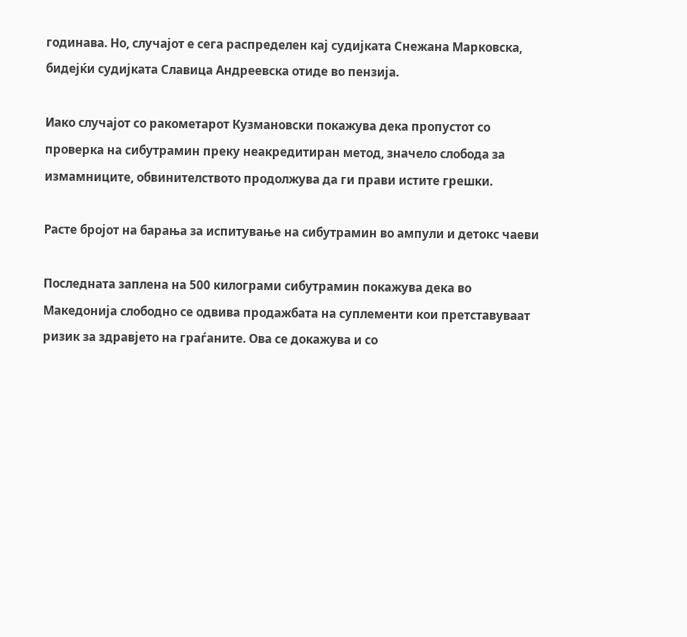годинава. Но, случајот е сега распределен кај судијката Снежана Марковска, бидејќи судијката Славица Андреевска отиде во пензија.

Иако случајот со ракометарот Кузмановски покажува дека пропустот со проверка на сибутрамин преку неакредитиран метод, значело слобода за измамниците, обвинителството продолжува да ги прави истите грешки.

Расте бројот на барања за испитување на сибутрамин во ампули и детокс чаеви

Последната заплена на 500 килограми сибутрамин покажува дека во Македонија слободно се одвива продажбата на суплементи кои претставуваат ризик за здравјето на граѓаните. Ова се докажува и со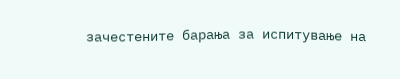зачестените барања за испитување на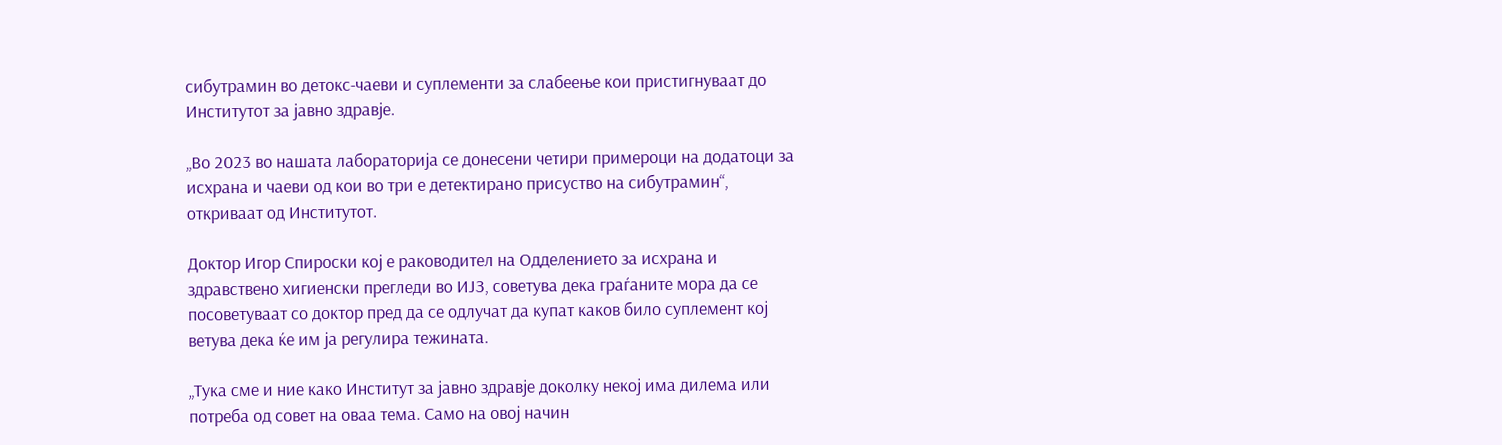сибутрамин во детокс-чаеви и суплементи за слабеење кои пристигнуваат до Институтот за јавно здравје.

„Во 2023 во нашата лабораторија се донесени четири примероци на додатоци за исхрана и чаеви од кои во три е детектирано присуство на сибутрамин“, откриваат од Институтот.

Доктор Игор Спироски кој е раководител на Одделението за исхрана и здравствено хигиенски прегледи во ИЈЗ, советува дека граѓаните мора да се посоветуваат со доктор пред да се одлучат да купат каков било суплемент кој ветува дека ќе им ја регулира тежината.

„Тука сме и ние како Институт за јавно здравје доколку некој има дилема или потреба од совет на оваа тема. Само на овој начин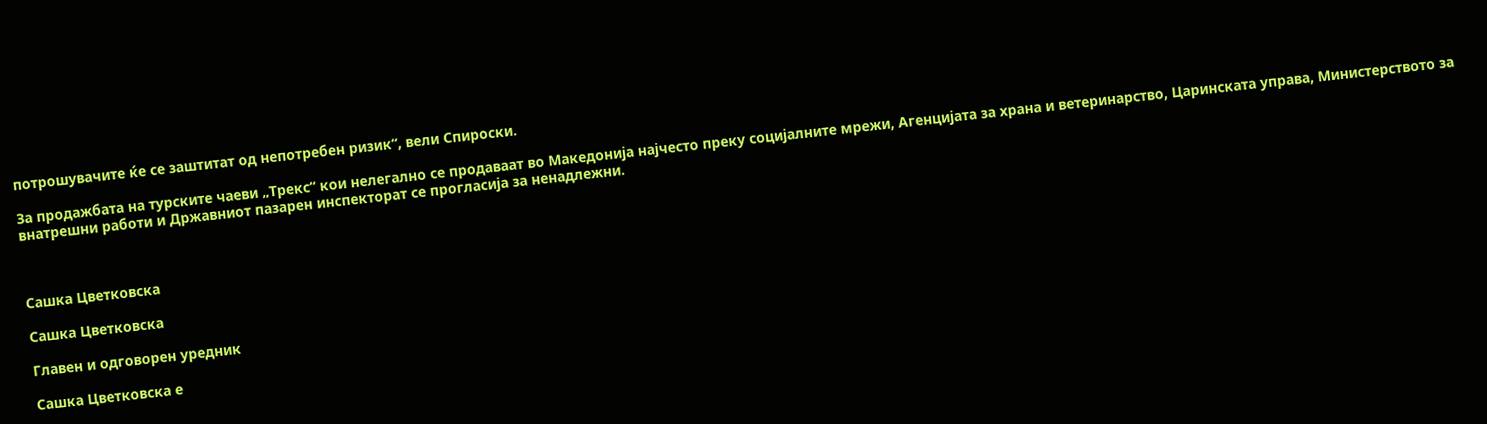потрошувачите ќе се заштитат од непотребен ризик“, вели Спироски.

За продажбата на турските чаеви „Трекс“ кои нелегално се продаваат во Македонија најчесто преку социјалните мрежи, Агенцијата за храна и ветеринарство, Царинската управа, Министерството за внатрешни работи и Државниот пазарен инспекторат се прогласија за ненадлежни.



Сашка Цветковска

Сашка Цветковска

Главен и одговорен уредник

Сашка Цветковска е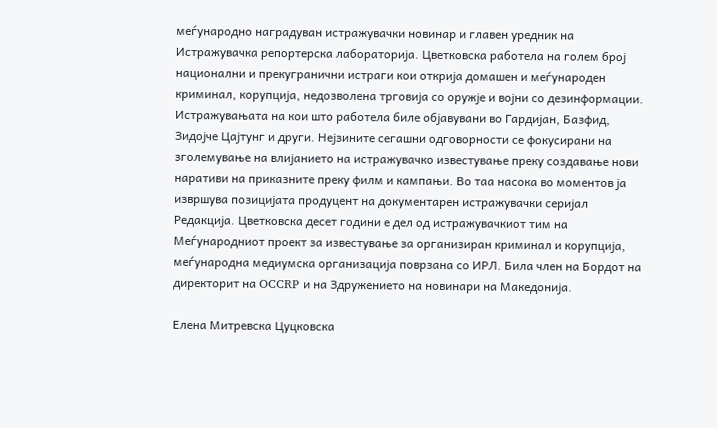меѓународно наградуван истражувачки новинар и главен уредник на Истражувачка репортерска лабораторија. Цветковска работела на голем број национални и прекугранични истраги кои открија домашен и меѓународен криминал, корупција, недозволена трговија со оружје и војни со дезинформации. Истражувањата на кои што работела биле објавувани во Гардијан, Базфид, Зидојче Цајтунг и други. Нејзините сегашни одговорности се фокусирани на зголемување на влијанието на истражувачко известување преку создавање нови наративи на приказните преку филм и кампањи. Во таа насока во моментов ја извршува позицијата продуцент на документарен истражувачки серијал Редакција. Цветковска десет години е дел од истражувачкиот тим на Меѓународниот проект за известување за организиран криминал и корупција, меѓународна медиумска организација поврзана со ИРЛ. Била член на Бордот на директорит на OCCRP и на Здружението на новинари на Македонија.

Елена Митревска Цуцковска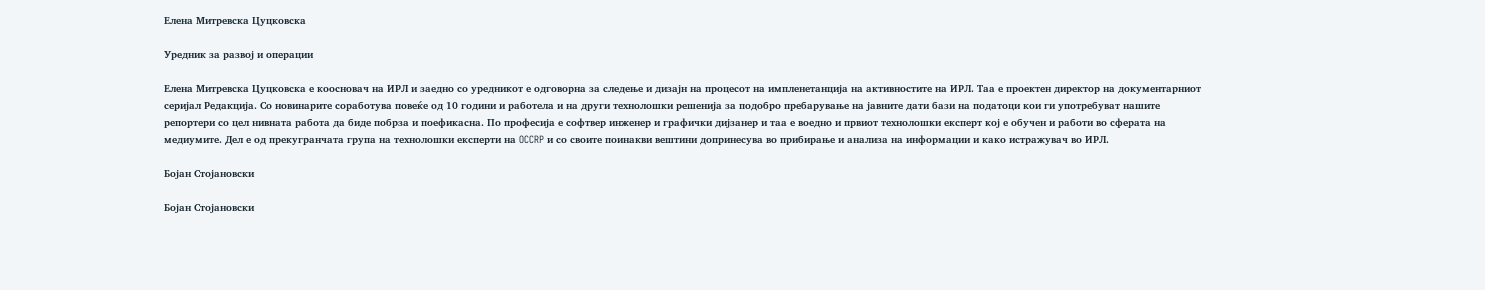Елена Митревска Цуцковска

Уредник за развој и операции

Елена Митревска Цуцковска е коосновач на ИРЛ и заедно со уредникот е одговорна за следење и дизајн на процесот на импленетанција на активностите на ИРЛ. Таа е проектен директор на документарниот серијал Редакција. Со новинарите соработува повеќе од 10 години и работела и на други технолошки решенија за подобро пребарување на јавните дати бази на податоци кои ги употребуват нашите репортери со цел нивната работа да биде побрза и поефикасна. По професија е софтвер инженер и графички дијзанер и таа е воедно и првиот технолошки експерт кој е обучен и работи во сферата на медиумите. Дел е од прекугранчата група на технолошки експерти на OCCRP и со своите поинакви вештини допринесува во прибирање и анализа на информации и како истражувач во ИРЛ.

Бојан Стојановски

Бојан Стојановски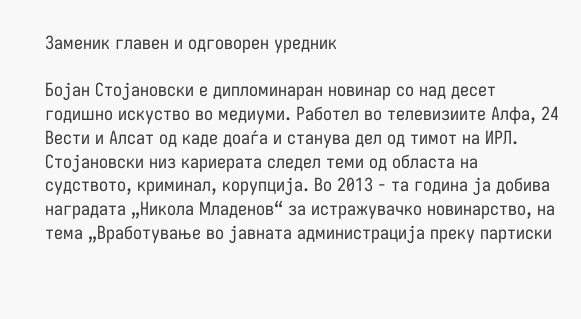Заменик главен и одговорен уредник

Бојан Стојановски е дипломинаран новинар со над десет годишно искуство во медиуми. Работел во телевизиите Алфа, 24 Вести и Алсат од каде доаѓа и станува дел од тимот на ИРЛ. Стојановски низ кариерата следел теми од областа на судството, криминал, корупција. Во 2013 - та година ја добива наградата „Никола Младенов“ за истражувачко новинарство, на тема „Вработување во јавната администрација преку партиски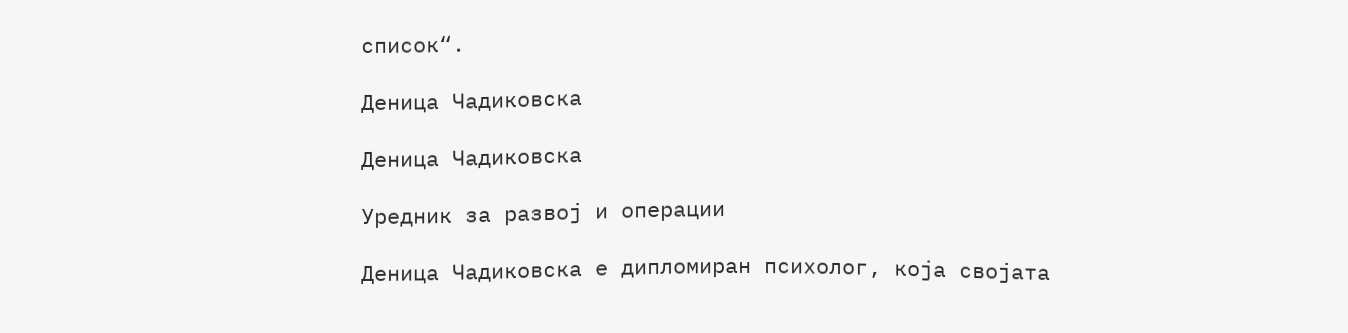список“.

Деница Чадиковска

Деница Чадиковска

Уредник за развој и операции

Деница Чадиковска е дипломиран психолог, која својата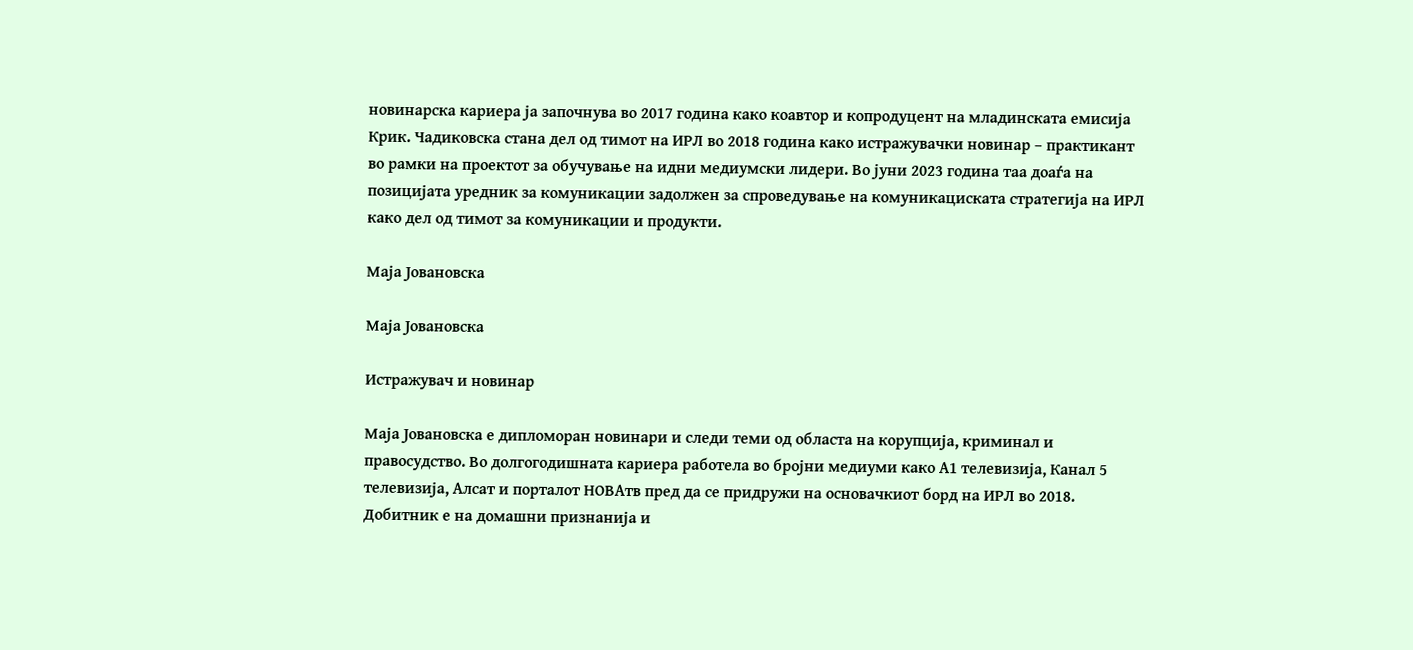новинарска кариера ја започнува во 2017 година како коавтор и копродуцент на младинската емисија Крик. Чадиковска стана дел од тимот на ИРЛ во 2018 година како истражувачки новинар – практикант во рамки на проектот за обучување на идни медиумски лидери. Во јуни 2023 година таа доаѓа на позицијата уредник за комуникации задолжен за спроведување на комуникациската стратегија на ИРЛ како дел од тимот за комуникации и продукти.

Mаја Јовановска

Mаја Јовановска

Истражувач и новинар

Mаја Јовановска е дипломоран новинари и следи теми од областа на корупција, криминал и правосудство. Во долгогодишната кариера работела во бројни медиуми како А1 телевизија, Канал 5 телевизија, Алсат и порталот НОВАтв пред да се придружи на основачкиот борд на ИРЛ во 2018. Добитник е на домашни признанија и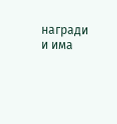награди и има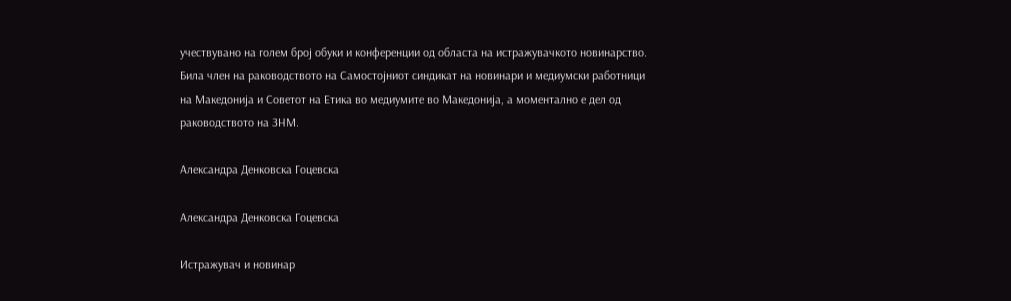учествувано на голем број обуки и конференции од областа на истражувачкото новинарство. Била член на раководството на Самостојниот синдикат на новинари и медиумски работници на Македонија и Советот на Етика во медиумите во Македонија, а моментално е дел од раководството на ЗНМ.

Александра Денковска Гоцевска

Александра Денковска Гоцевска

Истражувач и новинар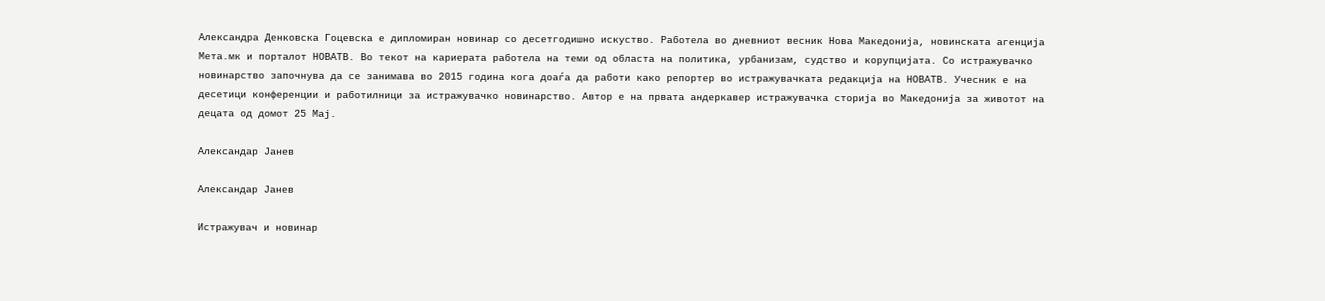Александра Денковска Гоцевска е дипломиран новинар со десетгодишно искуство. Работела во дневниот весник Нова Македонија, новинската агенција Мета.мк и порталот НОВАТВ. Во текот на кариерата работела на теми од областа на политика, урбанизам, судство и корупцијата. Со истражувачко новинарство започнува да се занимава во 2015 година кога доаѓа да работи како репортер во истражувачката редакција на НОВАТВ. Учесник е на десетици конференции и работилници за истражувачко новинарство. Автор е на првата андеркавер истражувачка сторија во Македoнија за животот на децата од домот 25 Мај.

Александар Јанев

Александар Јанев

Истражувач и новинар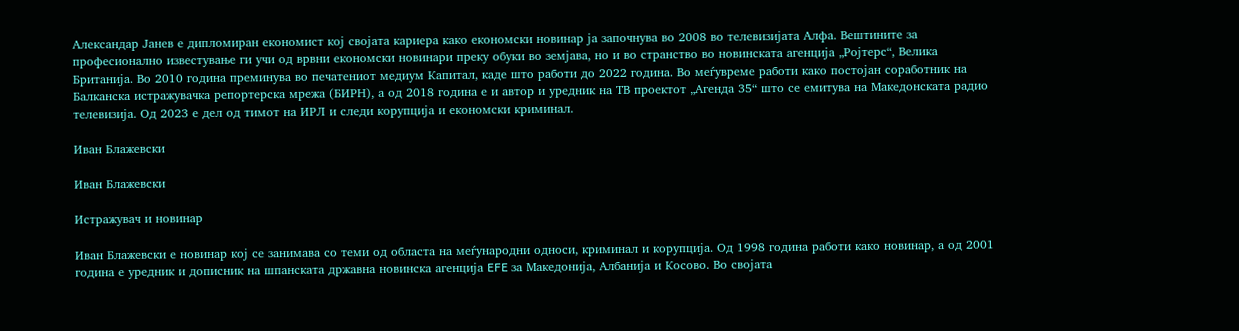Александар Јанев е дипломиран економист кој својата кариера како економски новинар ја започнува во 2008 во телевизијата Алфа. Вештините за професионално известување ги учи од врвни економски новинари преку обуки во земјава, но и во странство во новинската агенција „Ројтерс“, Велика Британија. Во 2010 година преминува во печатениот медиум Капитал, каде што работи до 2022 година. Во меѓувреме работи како постојан соработник на Балканска истражувачка репортерска мрежа (БИРН), а од 2018 година е и автор и уредник на ТВ проектот „Агенда 35“ што се емитува на Македонската радио телевизија. Од 2023 е дел од тимот на ИРЛ и следи корупција и економски криминал.

Иван Блажевски

Иван Блажевски

Истражувач и новинар

Иван Блажевски е новинар кој се занимава со теми од областа на меѓународни односи, криминал и корупција. Од 1998 година работи како новинар, а од 2001 година е уредник и дописник на шпанската државна новинска агенција EFE за Македонија, Албанија и Косово. Во својата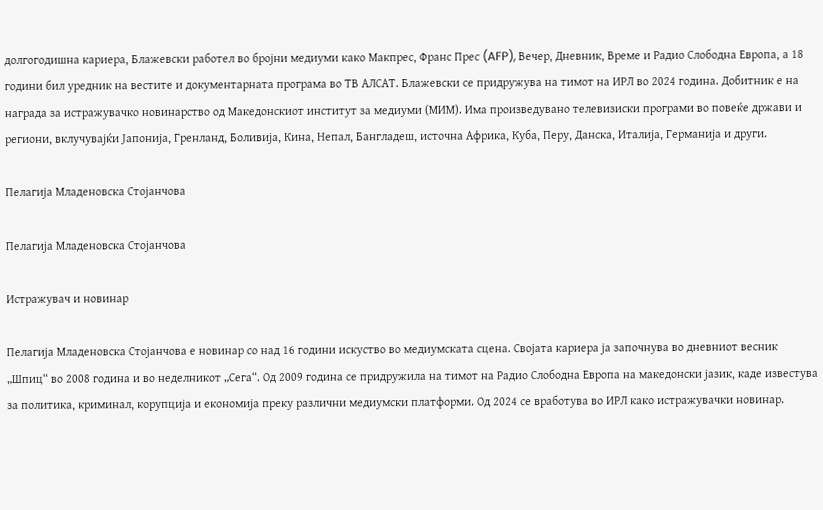долгогодишна кариера, Блажевски работел во бројни медиуми како Макпрес, Франс Прес (AFP), Вечер, Дневник, Време и Радио Слободна Европа, а 18 години бил уредник на вестите и документарната програма во ТВ АЛСАТ. Блажевски се придружува на тимот на ИРЛ во 2024 година. Добитник е на награда за истражувачко новинарство од Македонскиот институт за медиуми (МИМ). Има произведувано телевизиски програми во повеќе држави и региони, вклучувајќи Јапонија, Гренланд, Боливија, Кина, Непал, Бангладеш, источна Африка, Куба, Перу, Данска, Италија, Германија и други.

Пелагија Младеновска Стојанчова

Пелагија Младеновска Стојанчова

Истражувач и новинар

Пелагија Младеновска Стојанчова е новинар со над 16 години искуство во медиумската сцена. Својата кариера ја започнува во дневниот весник „Шпиц“ во 2008 година и во неделникот „Сега“. Од 2009 година се придружила на тимот на Радио Слободна Европа на македонски јазик, каде известува за политика, криминал, корупција и економија преку различни медиумски платформи. Од 2024 се вработува во ИРЛ како истражувачки новинар.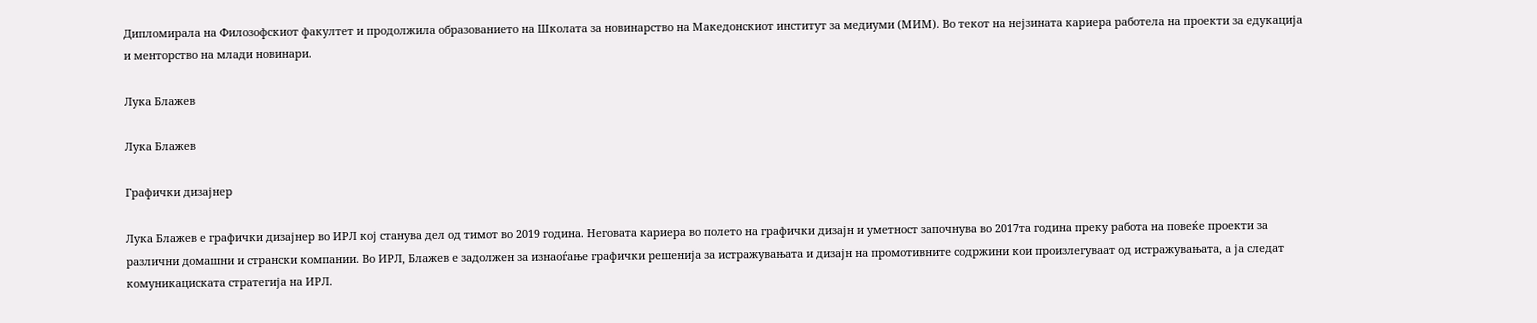Дипломирала на Филозофскиот факултет и продолжила образованието на Школата за новинарство на Македонскиот институт за медиуми (МИМ). Во текот на нејзината кариера работела на проекти за едукација и менторство на млади новинари.

Лука Блажев

Лука Блажев

Графички дизајнер

Лука Блажев е графички дизајнер во ИРЛ кој станува дел од тимот во 2019 година. Неговата кариера во полето на графички дизајн и уметност започнува во 2017та година преку работа на повеќе проекти за различни домашни и странски компании. Во ИРЛ, Блажев е задолжен за изнаоѓање графички решенија за истражувањата и дизајн на промотивните содржини кои произлегуваат од истражувањата, а ја следат комуникациската стратегија на ИРЛ.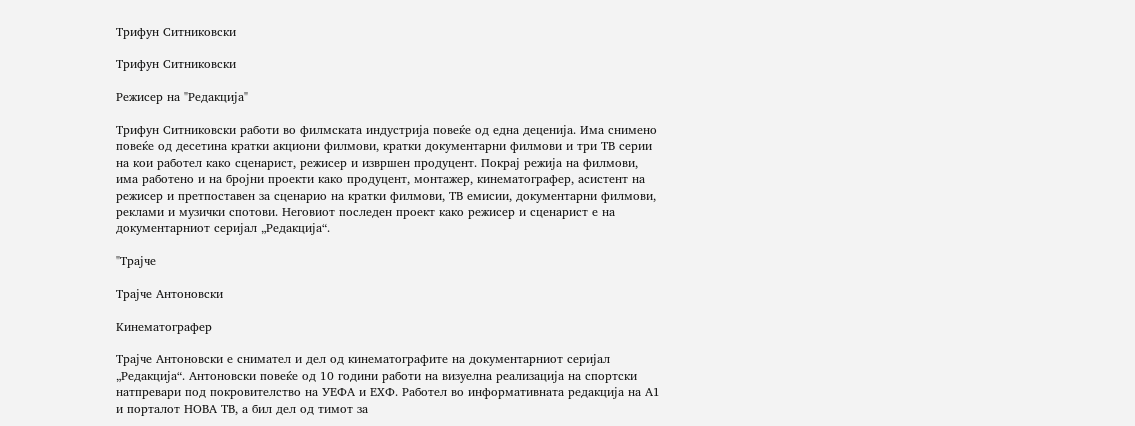Трифун Ситниковски

Трифун Ситниковски

Режисер на "Редакција"

Трифун Ситниковски работи во филмската индустрија повеќе од една деценија. Има снимено повеќе од десетина кратки акциони филмови, кратки документарни филмови и три ТВ серии на кои работел како сценарист, режисер и извршен продуцент. Покрај режија на филмови, има работено и на бројни проекти како продуцент, монтажер, кинематографер, асистент на режисер и претпоставен за сценарио на кратки филмови, ТВ емисии, документарни филмови, реклами и музички спотови. Неговиот последен проект како режисер и сценарист е на документарниот серијал „Редакција“.

"Трајче

Трајче Антоновски

Kинематографер

Трајче Антоновски е снимател и дел од кинематографите на документарниот серијал „Редакција“. Антоновски повеќе од 10 години работи на визуелна реализација на спортски натпревари под покровителство на УЕФА и ЕХФ. Работел во информативната редакција на А1 и порталот НОВА ТВ, а бил дел од тимот за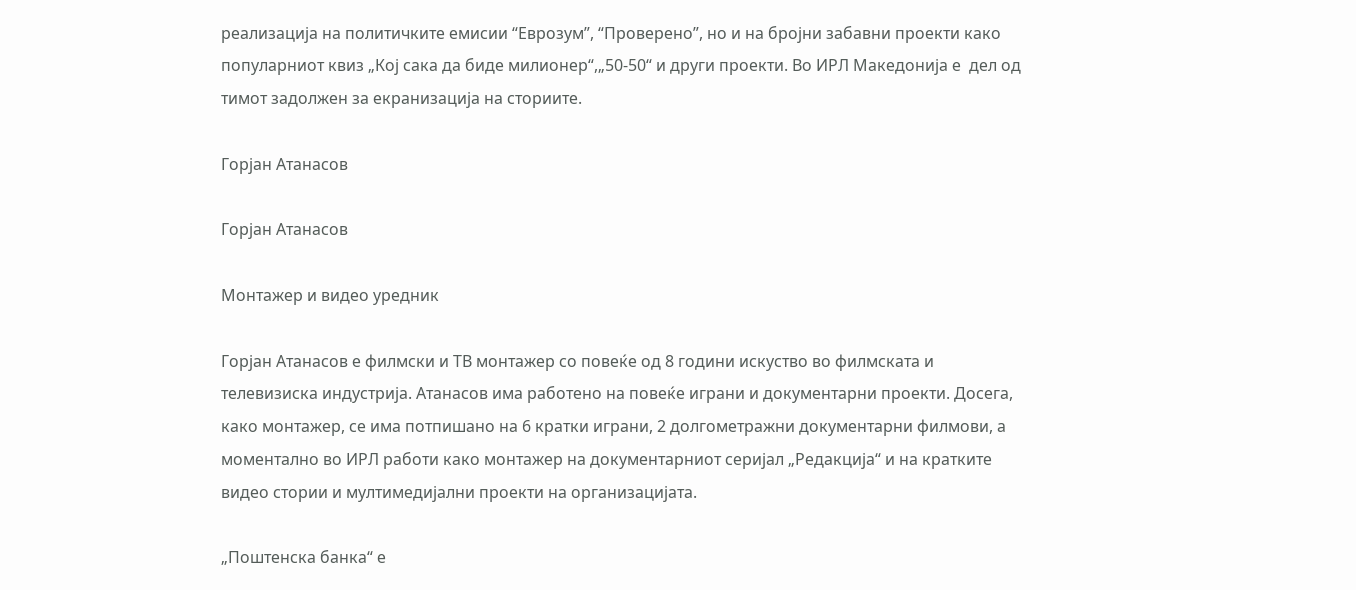реализација на политичките емисии “Еврозум”, “Проверено”, но и на бројни забавни проекти како популарниот квиз „Кој сака да биде милионер“,„50-50“ и други проекти. Во ИРЛ Македонија е  дел од тимот задолжен за екранизација на сториите.

Горјан Атанасов

Горјан Атанасов

Монтажер и видео уредник

Горјан Атанасов е филмски и ТВ монтажер со повеќе од 8 години искуство во филмската и телевизиска индустрија. Атанасов има работено на повеќе играни и документарни проекти. Досега, како монтажер, се има потпишано на 6 кратки играни, 2 долгометражни документарни филмови, а моментално во ИРЛ работи како монтажер на документарниот серијал „Редакција“ и на кратките видео стории и мултимедијални проекти на организацијата.

„Поштенска банка“ е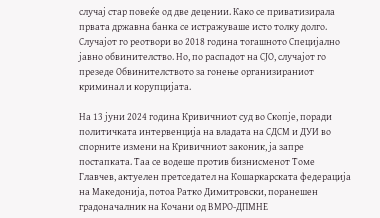случај стар повеќе од две децении. Како се приватизирала првата државна банка се истражуваше исто толку долго. Случајот го реотвори во 2018 година тогашното Специјално јавно обвинителство. Но, по распадот на СЈО, случајот го презеде Обвинителството за гонење организираниот криминал и корупцијата.

На 13 јуни 2024 година Кривичниот суд во Скопје, поради политичката интервенција на владата на СДСМ и ДУИ во спорните измени на Кривичниот законик, ја запре постапката. Таа се водеше против бизнисменот Томе Главчев, актуелен претседател на Кошаркарската федерација на Македонија, потоа Ратко Димитровски, поранешен градоначалник на Кочани од ВМРО-ДПМНЕ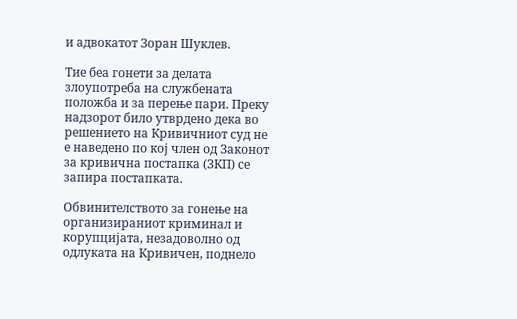и адвокатот Зоран Шуклев.

Тие беа гонети за делата злоупотреба на службената положба и за перење пари. Преку надзорот било утврдено дека во решението на Кривичниот суд не е наведено по кој член од Законот за кривична постапка (ЗКП) се запира постапката.

Обвинителството за гонење на организираниот криминал и корупцијата, незадоволно од одлуката на Кривичен, поднело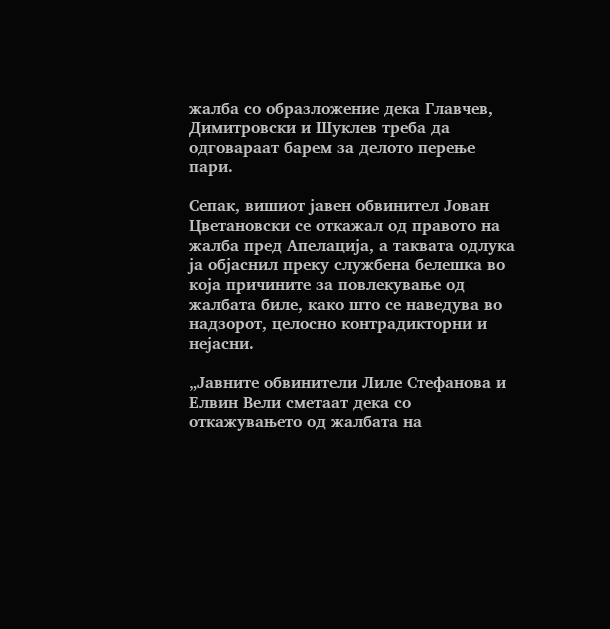жалба со образложение дека Главчев, Димитровски и Шуклев треба да одговараат барем за делото перење пари.

Сепак, вишиот јавен обвинител Јован Цветановски се откажал од правото на жалба пред Апелација, а таквата одлука ја објаснил преку службена белешка во која причините за повлекување од жалбата биле, како што се наведува во надзорот, целосно контрадикторни и нејасни.

„Јавните обвинители Лиле Стефанова и Елвин Вели сметаат дека со откажувањето од жалбата на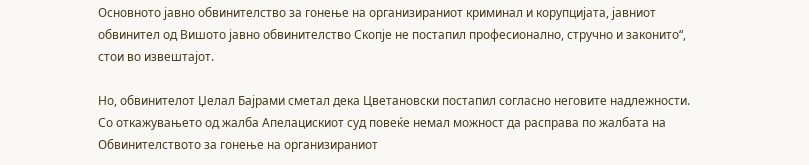Основното јавно обвинителство за гонење на организираниот криминал и корупцијата, јавниот обвинител од Вишото јавно обвинителство Скопје не постапил професионално, стручно и законито“, стои во извештајот.

Но, обвинителот Џелал Бајрами сметал дека Цветановски постапил согласно неговите надлежности. Со откажувањето од жалба Апелацискиот суд повеќе немал можност да расправа по жалбата на Обвинителството за гонење на организираниот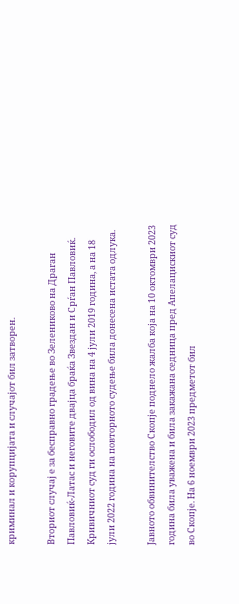криминал и корупцијата и случајот бил затворен.

Вториот случај е за бесправно градење во Зелениково на Драган Павловиќ-Латас и неговите двајца браќа Звездан и Срѓан Павловиќ. Кривичниот суд ги ослободил од вина на 4 јули 2019 година, а на 18 јули 2022 година на повторното судење била донесена истата одлука.

Јавното обвинителство Скопје поднело жалба која на 10 октомври 2023 година била уважена и била закажана седница пред Апелацискиот суд во Скопје. На 6 ноември 2023 предметот бил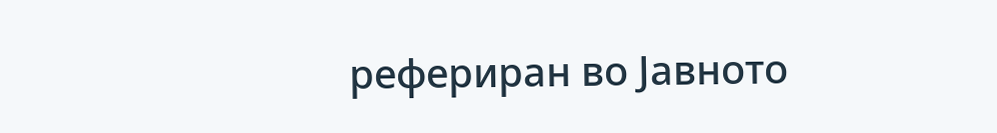рефериран во Јавното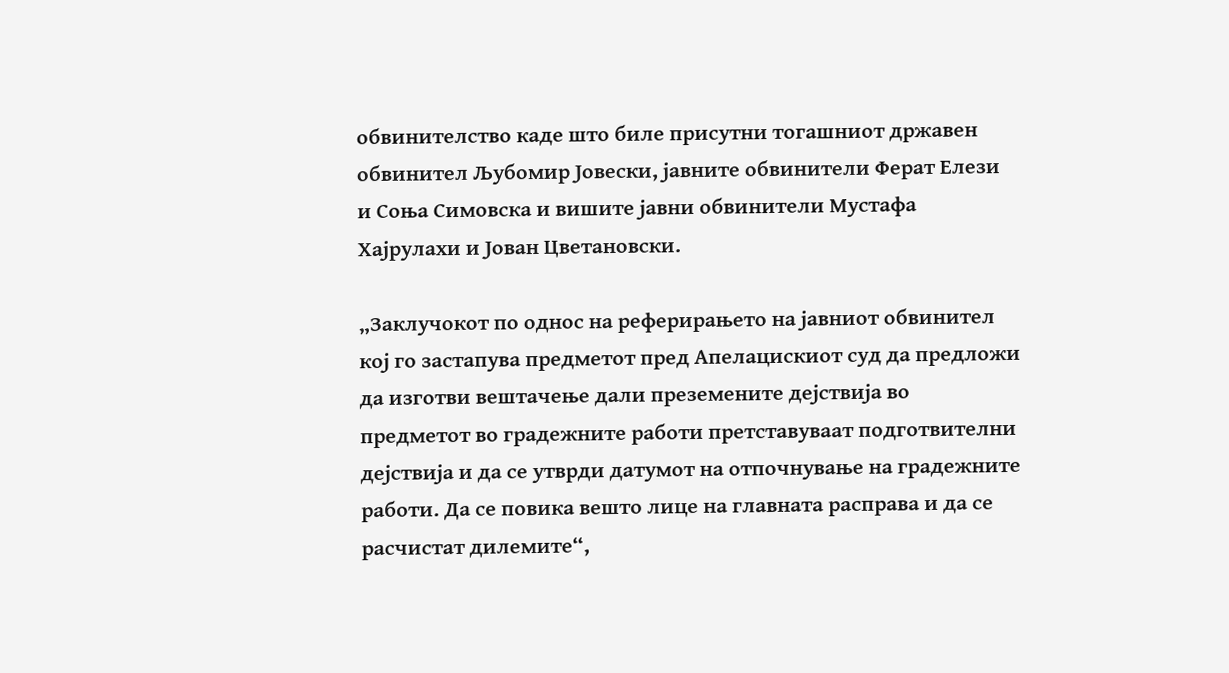обвинителство каде што биле присутни тогашниот државен обвинител Љубомир Јовески, јавните обвинители Ферат Елези и Соња Симовска и вишите јавни обвинители Мустафа Хајрулахи и Јован Цветановски.

„Заклучокот по однос на реферирањето на јавниот обвинител кој го застапува предметот пред Апелацискиот суд да предложи да изготви вештачење дали преземените дејствија во предметот во градежните работи претставуваат подготвителни дејствија и да се утврди датумот на отпочнување на градежните работи. Да се повика вешто лице на главната расправа и да се расчистат дилемите“,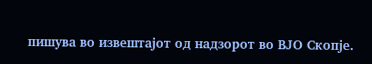пишува во извештајот од надзорот во ВЈО Скопје.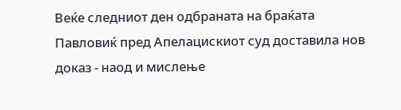Веќе следниот ден одбраната на браќата Павловиќ пред Апелацискиот суд доставила нов доказ - наод и мислење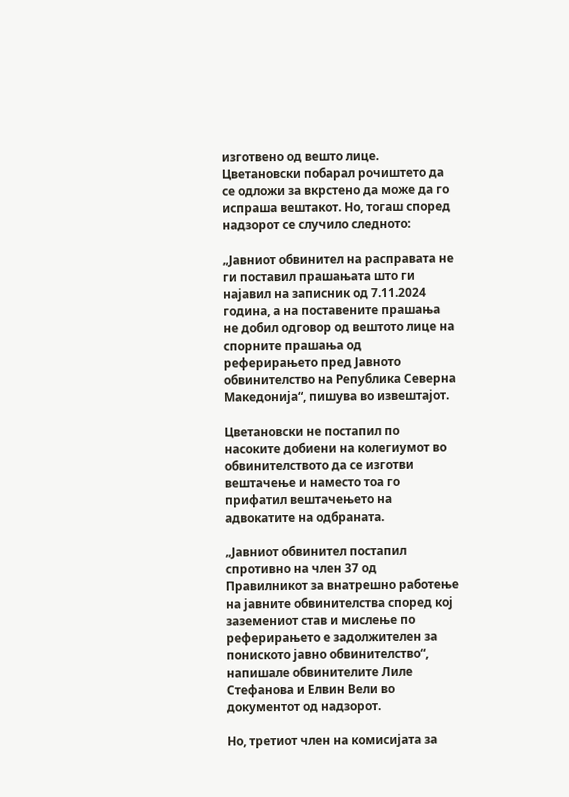изготвено од вешто лице. Цветановски побарал рочиштето да се одложи за вкрстено да може да го испраша вештакот. Но, тогаш според надзорот се случило следното:

„Јавниот обвинител на расправата не ги поставил прашањата што ги најавил на записник од 7.11.2024 година, а на поставените прашања не добил одговор од вештото лице на спорните прашања од реферирањето пред Јавното обвинителство на Република Северна Македонија“, пишува во извештајот.

Цветановски не постапил по насоките добиени на колегиумот во обвинителството да се изготви вештачење и наместо тоа го прифатил вештачењето на адвокатите на одбраната.

„Јавниот обвинител постапил спротивно на член 37 од Правилникот за внатрешно работење на јавните обвинителства според кој заземениот став и мислење по реферирањето е задолжителен за пониското јавно обвинителство“, напишале обвинителите Лиле Стефанова и Елвин Вели во документот од надзорот.

Но, третиот член на комисијата за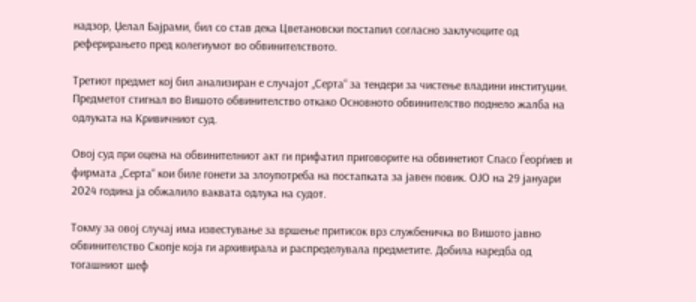надзор, Џелал Бајрами, бил со став дека Цветановски постапил согласно заклучоците од реферирањето пред колегиумот во обвинителството.

Третиот предмет кој бил анализиран е случајот „Серта“ за тендери за чистење владини институции. Предметот стигнал во Вишото обвинителство откако Основното обвинителство поднело жалба на одлуката на Кривичниот суд.

Овој суд при оцена на обвинителниот акт ги прифатил приговорите на обвинетиот Спасо Ѓеорѓиев и фирмата „Серта“ кои биле гонети за злоупотреба на постапката за јавен повик. ОЈО на 29 јануари 2024 година ја обжалило ваквата одлука на судот.

Токму за овој случај има известување за вршење притисок врз службеничка во Вишото јавно обвинителство Скопје која ги архивирала и распределувала предметите. Добила наредба од тогашниот шеф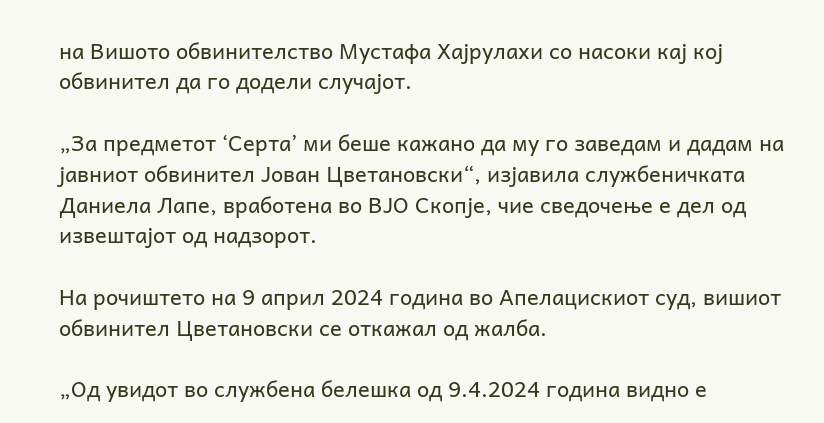на Вишото обвинителство Мустафа Хајрулахи со насоки кај кој обвинител да го додели случајот.

„За предметот ‘Серта’ ми беше кажано да му го заведам и дадам на јавниот обвинител Јован Цветановски“, изјавила службеничката Даниела Лапе, вработена во ВЈО Скопје, чие сведочење е дел од извештајот од надзорот.

На рочиштето на 9 април 2024 година во Апелацискиот суд, вишиот обвинител Цветановски се откажал од жалба.

„Од увидот во службена белешка од 9.4.2024 година видно е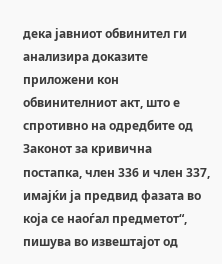дека јавниот обвинител ги анализира доказите приложени кон обвинителниот акт, што е спротивно на одредбите од Законот за кривична постапка, член 336 и член 337, имајќи ја предвид фазата во која се наоѓал предметот“, пишува во извештајот од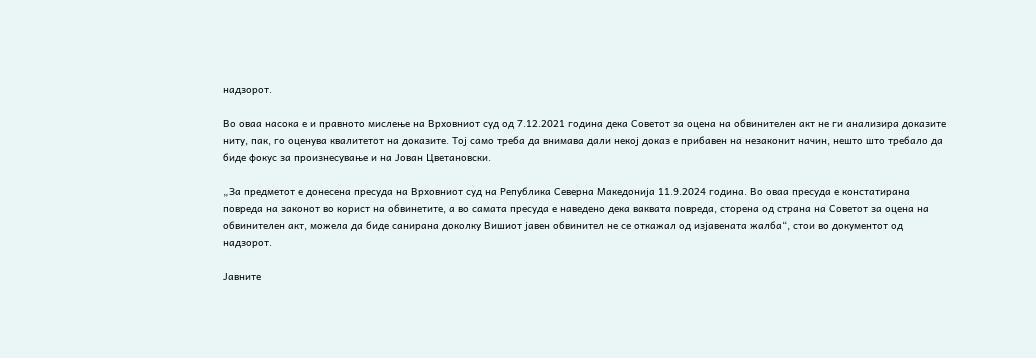надзорот.

Во оваа насока е и правното мислење на Врховниот суд од 7.12.2021 година дека Советот за оцена на обвинителен акт не ги анализира доказите ниту, пак, го оценува квалитетот на доказите. Тој само треба да внимава дали некој доказ е прибавен на незаконит начин, нешто што требало да биде фокус за произнесување и на Јован Цветановски.

„За предметот е донесена пресуда на Врховниот суд на Република Северна Македонија 11.9.2024 година. Во оваа пресуда е констатирана повреда на законот во корист на обвинетите, а во самата пресуда е наведено дека ваквата повреда, сторена од страна на Советот за оцена на обвинителен акт, можела да биде санирана доколку Вишиот јавен обвинител не се откажал од изјавената жалба“, стои во документот од надзорот.

Јавните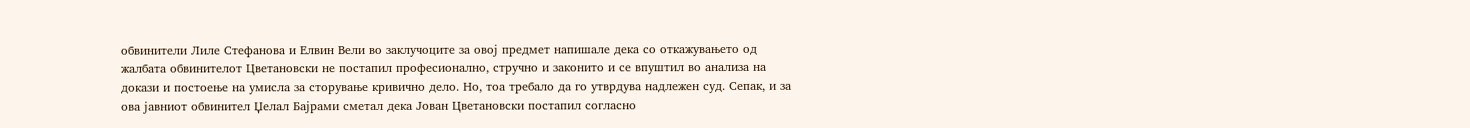обвинители Лиле Стефанова и Елвин Вели во заклучоците за овој предмет напишале дека со откажувањето од жалбата обвинителот Цветановски не постапил професионално, стручно и законито и се впуштил во анализа на докази и постоење на умисла за сторување кривично дело. Но, тоа требало да го утврдува надлежен суд. Сепак, и за ова јавниот обвинител Џелал Бајрами сметал дека Јован Цветановски постапил согласно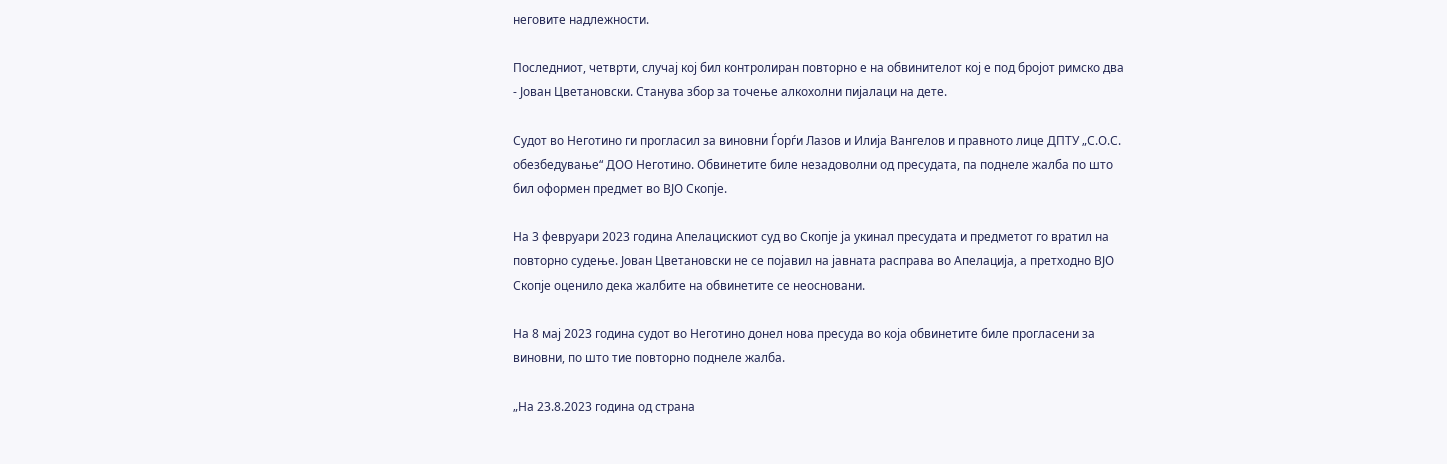неговите надлежности.

Последниот, четврти, случај кој бил контролиран повторно е на обвинителот кој е под бројот римско два - Јован Цветановски. Станува збор за точење алкохолни пијалаци на дете.

Судот во Неготино ги прогласил за виновни Ѓорѓи Лазов и Илија Вангелов и правното лице ДПТУ „С.О.С. обезбедување“ ДОО Неготино. Обвинетите биле незадоволни од пресудата, па поднеле жалба по што бил оформен предмет во ВЈО Скопје.

На 3 февруари 2023 година Апелацискиот суд во Скопје ја укинал пресудата и предметот го вратил на повторно судење. Јован Цветановски не се појавил на јавната расправа во Апелација, а претходно ВЈО Скопје оценило дека жалбите на обвинетите се неосновани.

На 8 мај 2023 година судот во Неготино донел нова пресуда во која обвинетите биле прогласени за виновни, по што тие повторно поднеле жалба.

„На 23.8.2023 година од страна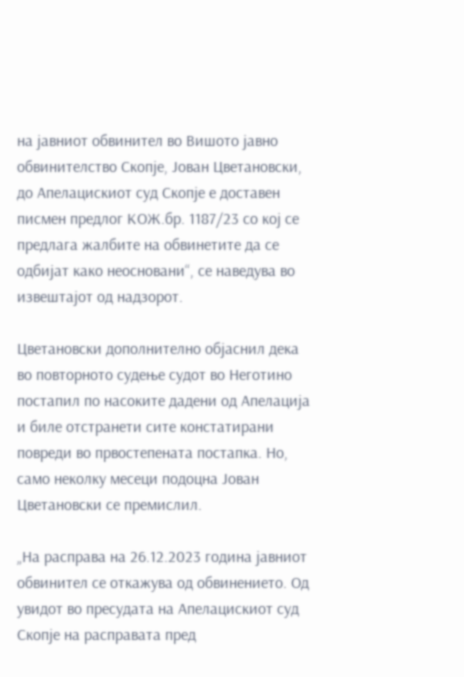на јавниот обвинител во Вишото јавно обвинителство Скопје, Јован Цветановски, до Апелацискиот суд Скопје е доставен писмен предлог КОЖ.бр. 1187/23 со кој се предлага жалбите на обвинетите да се одбијат како неосновани“, се наведува во извештајот од надзорот.

Цветановски дополнително објаснил дека во повторното судење судот во Неготино постапил по насоките дадени од Апелација и биле отстранети сите констатирани повреди во првостепената постапка. Но, само неколку месеци подоцна Јован Цветановски се премислил.

„На расправа на 26.12.2023 година јавниот обвинител се откажува од обвинението. Од увидот во пресудата на Апелацискиот суд Скопје на расправата пред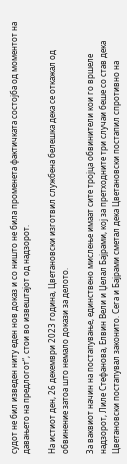судот не бил изведен ниту еден нов доказ и со ништо не била променета фактичката состојба од моментот на давањето на предлогот“, стои во извештајот од надзорот.

На истиот ден, 26 декември 2023 година, Цветановски изготвил службена белешка дека се откажал од обвинение затоа што немало докази за делото.

За ваквиот начин на постапување, единствено мислење имаат сите тројца обвинители кои го вршеле надзорот, Лиле Стефанова, Елвин Вели и Џелал Бајрами, кој за претходните три случаи беше со став дека Цветановски постапувал законито. Сега и Бајрами сметал дека Цветановски постапил спротивно на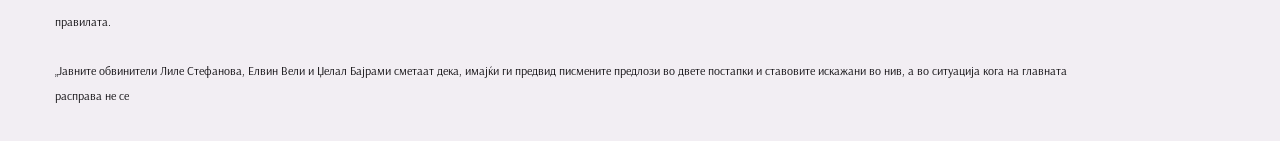правилата.

„Јавните обвинители Лиле Стефанова, Елвин Вели и Џелал Бајрами сметаат дека, имајќи ги предвид писмените предлози во двете постапки и ставовите искажани во нив, а во ситуација кога на главната расправа не се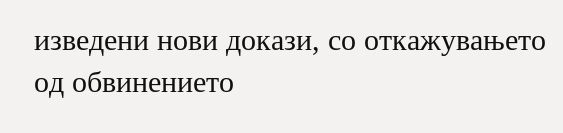изведени нови докази, со откажувањето од обвинението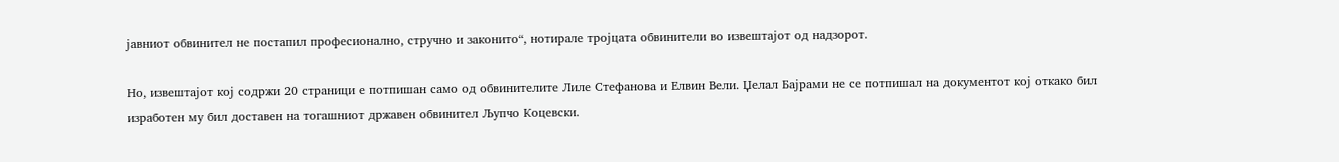јавниот обвинител не постапил професионално, стручно и законито“, нотирале тројцата обвинители во извештајот од надзорот.

Но, извештајот кој содржи 20 страници е потпишан само од обвинителите Лиле Стефанова и Елвин Вели. Џелал Бајрами не се потпишал на документот кој откако бил изработен му бил доставен на тогашниот државен обвинител Љупчо Коцевски.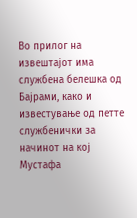Во прилог на извештајот има службена белешка од Бајрами, како и известување од петте службенички за начинот на кој Мустафа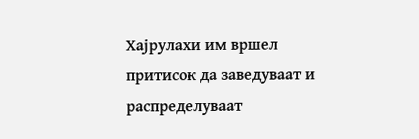Хајрулахи им вршел притисок да заведуваат и распределуваат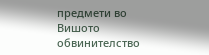предмети во Вишото обвинителство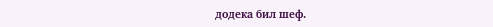додека бил шеф.